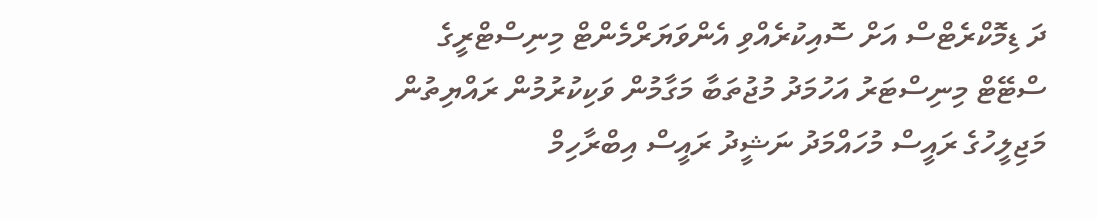ދަ ޑިމޮކްރެޓްސް އަށް ސޮއިކުރެއްވި އެންވަޔަރްމެންޓް މިނިސްޓްރީގެ ސްޓޭޓް މިނިސްޓަރު އަހުމަދު މުޖުތަބާ މަގާމުން ވަކިކުރުމުން ރައްޔިތުން މަޖިލީހުގެ ރައީސް މުހައްމަދު ނަޝީދު ރައީސް އިބްރާހިމް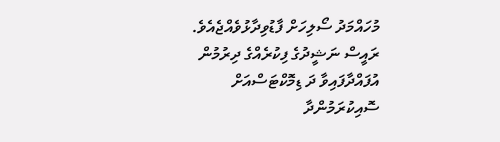މުހައްމަދު ސޯލިހަށް ފާޑުވިދާޅުވެއްޖެއެވެ.
ރައީސް ނަޝީދުގެ ފިކުރެއްގެ ދިރުމުން އުފައްދާފައިވާ ދަ ޑިމޮކްޓަސްއަށް ސޮއިކުރަމުންދާ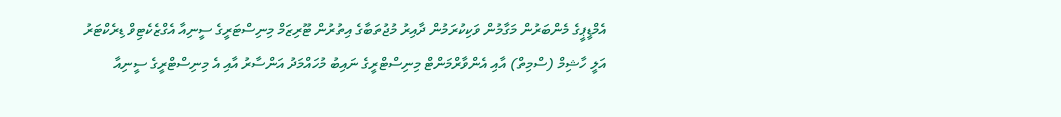އެމްޑީޕީގެ މެންބަރުން މަގާމުން ވަކިކުރަމުން ދާއިރު މުޖުތަބާގެ އިތުރުން ޓޫރިޒަމް މިނިސްޓަރީގެ ސީނިއާ އެގްޒެކެޓިވް ޑިރެކްޓަރު އަލީ ހާޝިމް (ސްމިތް) އާއި އެންވާރްމަންޓް މިނިސްޓްރީގެ ނައިބު މުހައްމަދު އަންސާރު އާއި އެ މިނިސްޓްރީގެ ސީނިއާ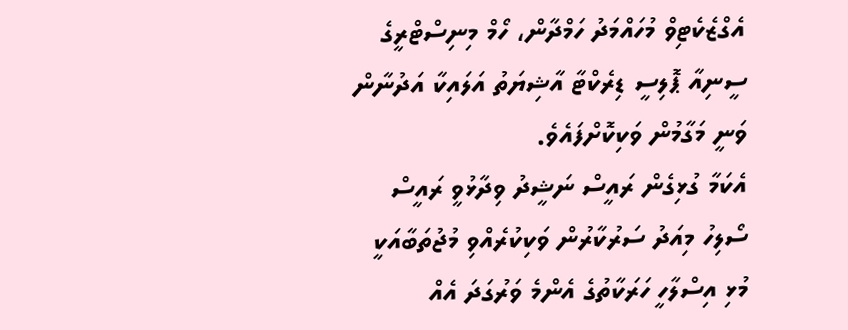އެގްޒެކެޓިވް މުހައްމަދު ހަމްދާން، ހޯމް މިނިސްޓްރީގެ ސީނިއާ ޕޮލިސީ ޑިރެކްޓާ އާޝިޔަތު އަލައިކާ އަދުނާން ވަނީ މަގާމުން ވަކިކޮށްފައެވެ.
އެކަމާ ގުޅިގެން ރައީސް ނަޝީދު ވިދާޅުވީ ރައީސް ސޯލިހު މިއަދު ސަރުކާރުން ވަކިކުރެއްވި މުޖުތަބާއަކީ މުޅި އިސްލާހީ ހަރަކާތުގެ އެންމެ ވަރުގަދަ އެއް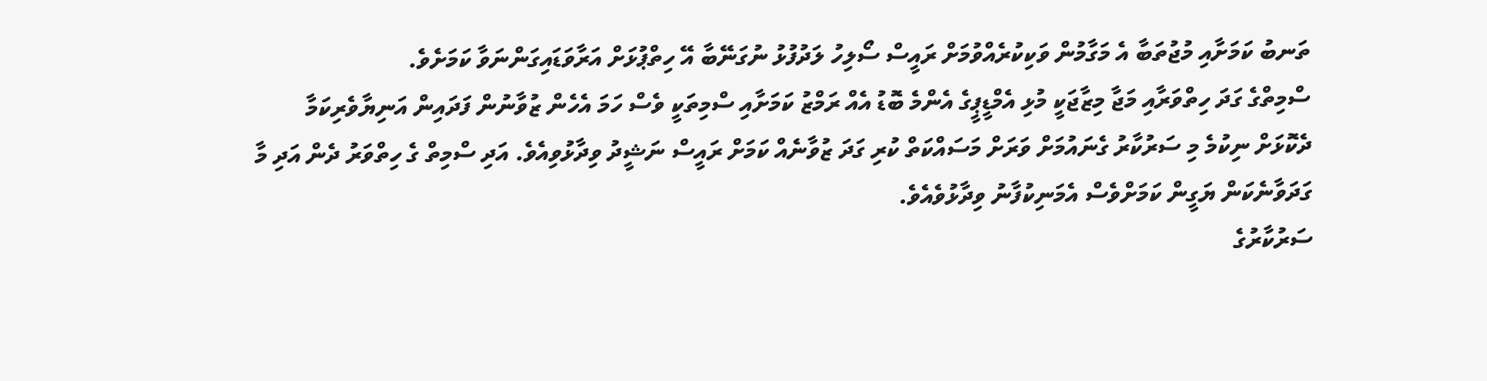ތަނބު ކަމަށާއި މުޖުތަބާ އެ މަގާމުން ވަކިކުރެއްވުމަށް ރައީސް ސޯލިހު ލަދުފުޅު ނުގަނޭބާ އޭ ހިތްޕުޅަށް އަރާވަޑައިގަންނަވާ ކަމަށެވެ.
ސްމިތްގެ ގަދަ ހިތްވަރާއި މަޖާ މިޒާޖަކީ މުޅި އެމްޑީޕީގެ އެންމެ ބޮޑު އެއް ރަމްޒު ކަމަށާއި ސްމިތަކީ ވެސް ހަމަ އެހެން ޒުވާނުން ފަދައިން އަނިޔާވެރިކަމާ ދެކޮޅަށް ނިކުމެ މި ސަރުކާރު ގެނައުމަށް ވަރަށް މަސައްކަތް ކުރި ގަދަ ޒުވާނެއް ކަމަށް ރައީސް ނަޝީދު ވިދާޅުވިއެވެ. އަދި ސްމިތް ގެ ހިތްވަރު ދެން އަދި މާ ގަދަވާނެކަން ޔަގީން ކަމަށްވެސް އެމަނިކުފާނު ވިދާޅުވެއެވެ.
ސަރުކާރުގެ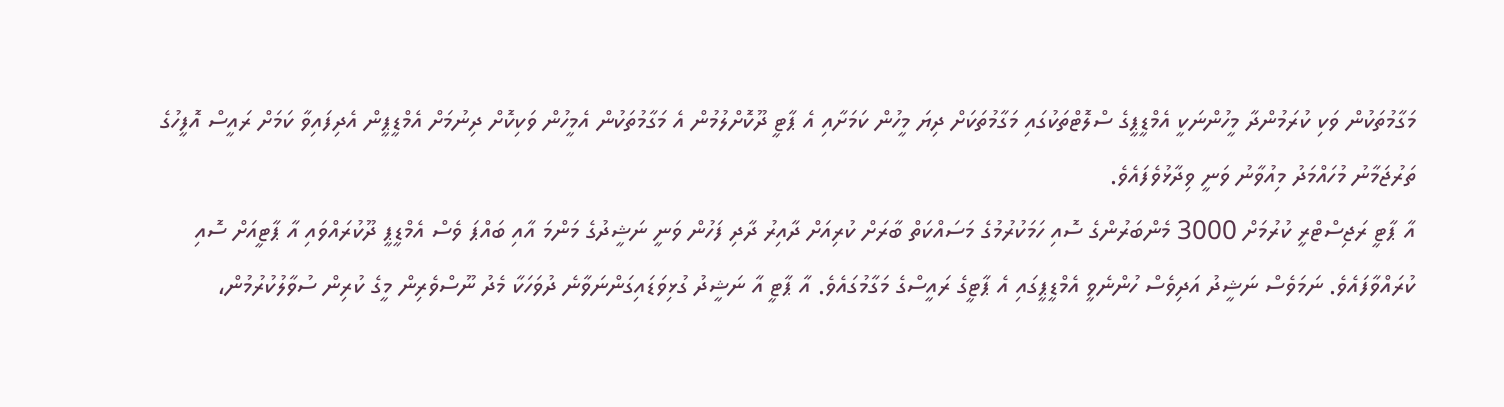މަގާމުތަކުން ވަކި ކުރަމުންދާ މީހުންނަކީ އެމްޑީޕީގެ ސްލޮޓްތަކުގައި މަގާމުތަކަށް ދިޔަ މީހުން ކަމަށާއި އެ ޕާޓީ ދޫކޮށްލުމުން އެ މަގާމުތަކުން އެމީހުން ވަކިކޮށް ދިނުމަށް އެމްޑީޕީން އެދިފައިވާ ކަމަށް ރައީސް އޮފީހުގެ ތަރުޖަމާނު މުހައްމަދު މިއުވާނު ވަނީ ވިދާޅުވެފައެވެ.
އާ ޕާޓީ ރަޖިސްޓްރީ ކުރުމަށް 3000 މެންބަރުންގެ ސޮއި ހަމަކުރުމުގެ މަސައްކަތް ބާރަށް ކުރިއަށް ދާއިރު ދާދި ފަހުން ވަނީ ނަޝީދުގެ މަންމަ އާއި ބައްޕަ ވެސް އެމްޑީޕީ ދޫކުރައްވައި އާ ޕާޓީއަށް ސޮއި ކުރައްވާފައެވެ. ނަމަވެސް ނަޝީދު އަދިވެސް ހުންނެވީ އެމްޑީޕީގައި އެ ޕާޓީގެ ރައީސްގެ މަގާމުގައެވެ. އާ ޕާޓީ އާ ނަޝީދު ގުޅިވަޑައިގަންނަވާނެ ދުވަހަކާ މެދު ނޫސްވެރިން މީގެ ކުރިން ސުވާލުކުރުމުން،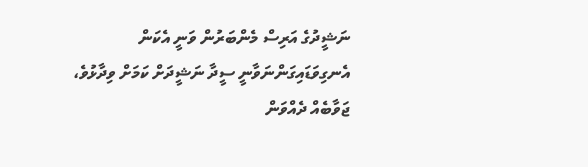ނަޝީދުގެ އަރިސް މެންބަރުން ވަނީ އެކަން އެނގިވަޑައިގަންނަވާނީ ސީދާ ނަޝީދަށް ކަމަށް ވިދާޅުވެ، ޖަވާބެއް ދެއްވަން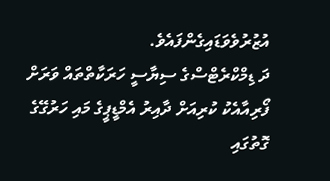އުޒުރުވެވަޑައިގެންފައެވެ.
ދަ ޑިމްކްރެޓްސްގެ ސިޔާސީ ހަރަކާތްތައް ވަރަށް ފޯރިއާއެކު ކުރިއަށް ދާއިރު އެމްޑީޕީގެ މައި ހަރުގޭގެ ގޮތުގައި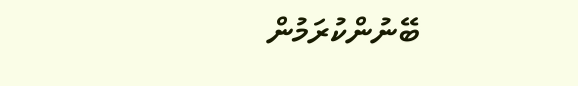ބޭނުންކުރަމުން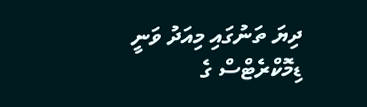ދިޔަ ތަނުގައި މިއަދު ވަނީ ޑިމޮކްރެޓްސް ގެ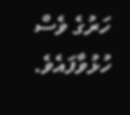ހަރުގެ ވެސް ހުޅުވާފައެވެ.